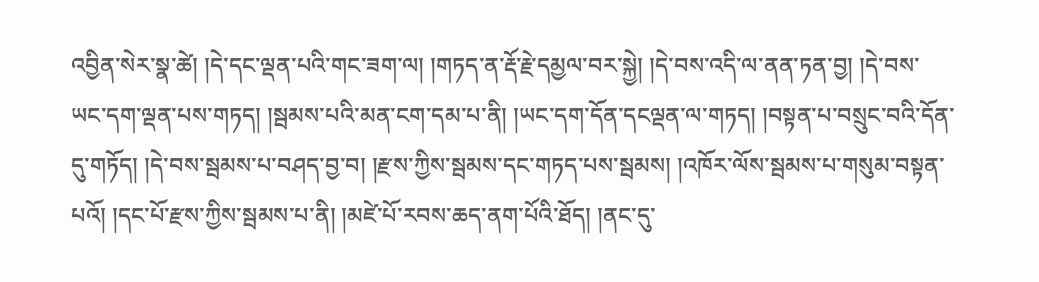འབྱིན་སེར་སྣ་ཚེ། །དེ་དང་ལྡན་པའི་གང་ཟག་ལ། །གཏད་ན་རྡོ་རྗེ་དམྱལ་བར་སྐྱེ། །དེ་བས་འདི་ལ་ནན་ཏན་བྱ། །དེ་བས་ཡང་དག་ལྡན་པས་གཏད། །སྦམས་པའི་མན་ངག་དམ་པ་ནི། །ཡང་དག་དོན་དངལྡན་ལ་གཏད། །བསྟན་པ་བསྲུང་བའི་དོན་དུ་གཏོད། །དེ་བས་སྦམས་པ་བཤད་བྱ་བ། །རྫས་ཀྱིས་སྦམས་དང་གཏད་པས་སྦམས། །འཁོར་ལོས་སྦམས་པ་གསུམ་བསྟན་པའོ། །དང་པོ་རྫས་ཀྱིས་སྦམས་པ་ནི། །མཛེ་པོ་རབས་ཆད་ནག་པོའི་ཐོད། །ནང་དུ་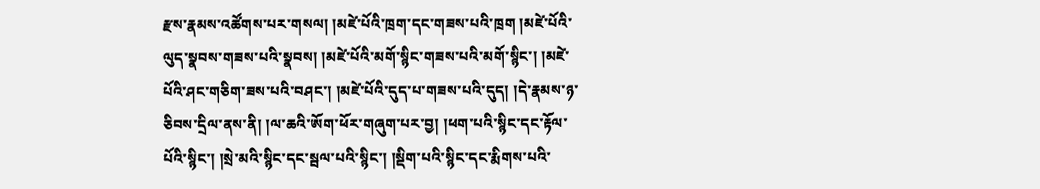རྫས་རྣམས་འཚོགས་པར་གསལ། །མཛེ་པོའི་ཁྲག་དང་གཟས་པའི་ཁྲག །མཛེ་པོའི་ལུད་སྣབས་གཟས་པའི་སྣབས། །མཛེ་པོའི་མགོ་སྙིང་གཟས་པའི་མགོ་སྙིང་། །མཛེ་པོའི་ཤང་གཅིག་ཟས་པའི་བཤང་། །མཛེ་པོའི་དུད་པ་གཟས་པའི་དུད། །དེ་རྣམས་ཉ་ཅིབས་དྲིལ་ནས་ནི། །ལ་ཆའི་ཨོག་ཕོར་གཞུག་པར་བྱ། །ཕག་པའི་སྙིང་དང་རྟོལ་པོའི་སྙིང་། །སྲེ་མའི་སྙིང་དང་སྦལ་པའི་སྙིང་། །སྡིག་པའི་སྙིང་དང་རྨིགས་པའི་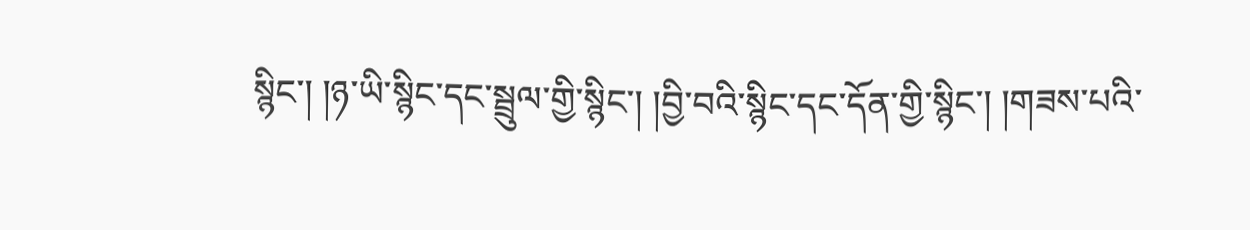སྙིང་། །ཉ་ཡི་སྙིང་དང་སྦྲུལ་གྱི་སྙིང་། །བྱི་བའི་སྙིང་དང་དོན་གྱི་སྙིང་། །གཟས་པའི་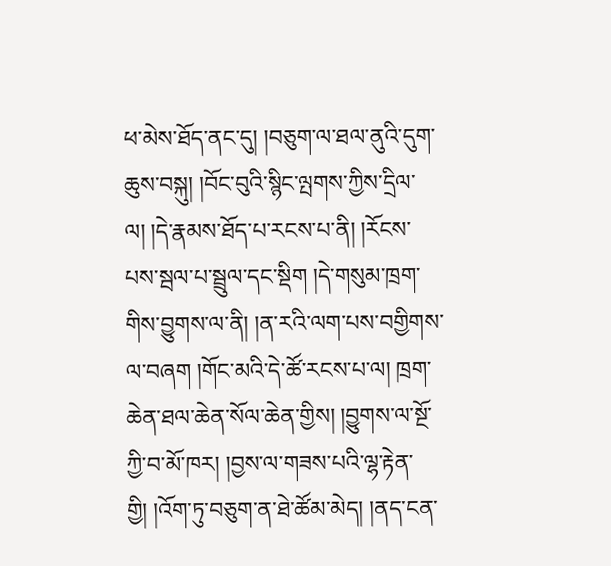ཕ་མེས་ཐོད་ནང་དུ། །བཅུག་ལ་ཐལ་ནུའི་དུག་ཆུས་བསྐུ། །བོང་བུའི་སྙིང་ལྤགས་ཀྱིས་དྲིལ་ལ། །དེ་རྣམས་ཐོད་པ་རངས་པ་ནི། །རོངས་པས་སྦལ་པ་སྦྲུལ་དང་སྡིག །དེ་གསུམ་ཁྲག་གིས་བྱུགས་ལ་ནི། །ན་རའི་ལག་པས་བགྱིགས་ལ་བཞག །གོང་མའི་དེ་ཚོ་རངས་པ་ལ། ཁྲག་ཆེན་ཐལ་ཆེན་སོལ་ཆེན་གྱིས། །བྱུགས་ལ་སྔོ་ཀྱི་བ་མོ་ཁར། །བྱས་ལ་གཟས་པའི་ལྷ་རྟེན་གྱི། །འོག་ཏུ་བཅུག་ན་ཐེ་ཚོམ་མེད། །ནད་ངན་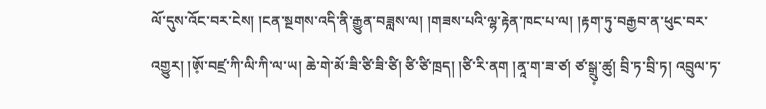ལོ་དུས་འོང་བར་ངེས། །ངན་སྔགས་འདི་ནི་རྒྱུན་བཟླས་ལ། །གཟས་པའི་ལྷ་རྟེན་ཁང་པ་ལ། །རྟག་ཏུ་བརྒྱབ་ན་ཕུང་བར་འགྱུར། །ཨོ༷་བཛྲ་ཀི་ལི་ཀི་ལ་ཡ། ཆེ་གེ་མོ་ཟི་ཙི་ཟི་ཙི། ཙི་ཙི་ཁྲད། །ཙི་རི་ནག །ནཱ་ག་ཟ་ཙ། ཙ་སྒྲུ༷་ཚུ། བྲི་ཏ་བྲི་ཏ། འབྲུལ་ཏ་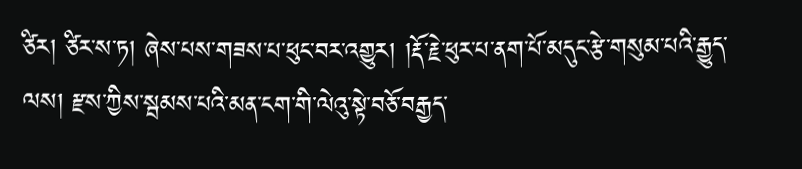ཙིར། ཙིར་ས་ཏ། ཞེས་པས་གཟས་པ་ཕུང་བར་འགྱུར། །རྡོ་རྗེ་ཕུར་པ་ནག་པོ་མདུང་རྩེ་གསུམ་པའི་རྒྱུད་ལས། རྫས་ཀྱིས་སྦམས་པའི་མན་ངག་གི་ལེའུ་སྟེ་བཅོ་བརྒྱད་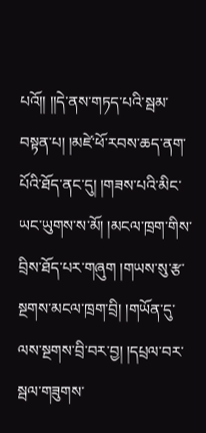པའོ།། །།དེ་ནས་གཏད་པའི་སྦམ་བསྟན་པ། །མཛེ་ཕོ་རབས་ཆད་ནག་པོའི་ཐོད་ནང་དུ། །གཟས་པའི་མིང་ཡང་ཡུགས་ས་མོ། །མངལ་ཁྲག་གིས་བྲིས་ཐོད་པར་གཞུག །གཡས་སུ་རྩ་སྔགས་མངལ་ཁྲག་བྲི། །གཡོན་དུ་ལས་སྔགས་བྲི་བར་བྱ། །དཔྲལ་བར་སྦལ་གཟུགས་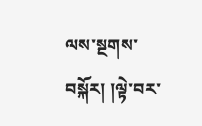ལས་སྔགས་བསྐོར། །ལྟེ་བར་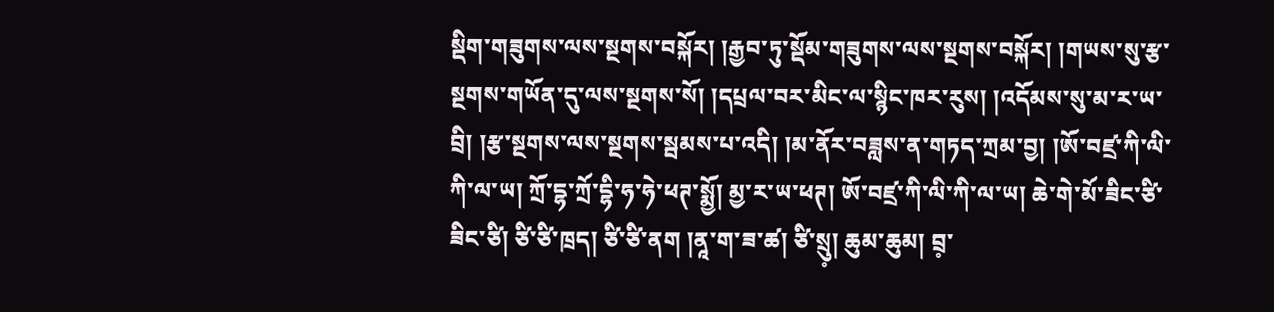སྡིག་གཟུགས་ལས་སྔགས་བསྐོར། །རྒྱབ་ཏུ་སྡོམ་གཟུགས་ལས་སྔགས་བསྐོར། །གཡས་སུ་རྩ་སྔགས་གཡོན་དུ་ལས་སྔགས་སོ། །དཔྲལ་བར་མིང་ལ་སྙིང་ཁར་རུས། །འདོམས་སུ་མ་ར་ཡ་བྲི། །རྩ་སྔགས་ལས་སྔགས་སྦམས་པ་འདི། །མ་ནོར་བཟླས་ན་གཏད་ཀྲམ་བྱ། །ཨོ་བཛྲ་ཀི་ལི་ཀི་ལ་ཡ། ཀྲོ་དྷ་ཀྲོ་དྷི་ཧ་ཧེ་ཕཊ་སྨྱོ། མྱ་ར་ཡ་ཕཊ། ཨོ་བཛྲ་ཀི་ལི་ཀི་ལ་ཡ། ཆེ་གེ་མོ་ཟིང་ཙི་ཟིང་ཙི། ཙི་ཙི་ཁྲད། ཙི་ཙི་ནག །ནཱ་ག་ཟ་ཚ། ཙི་སྲུ༷། ཆུམ་ཆུམ། བྲ༷་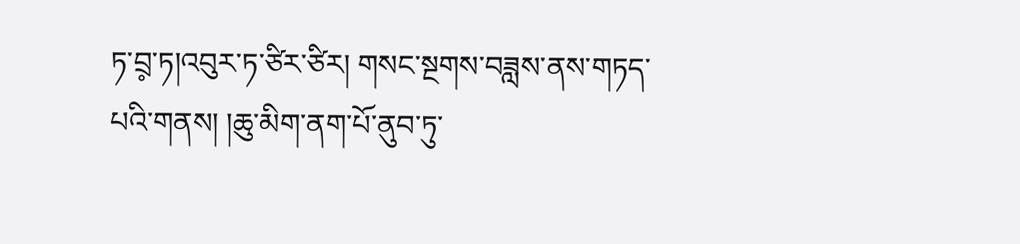ཏ་བྲ༷་ཏ།འབུར་ཏ་ཙིར་ཙིར། གསང་སྔགས་བཟླས་ནས་གཏད་པའི་གནས། །ཆུ་མིག་ནག་པོ་ནུབ་ཏུ་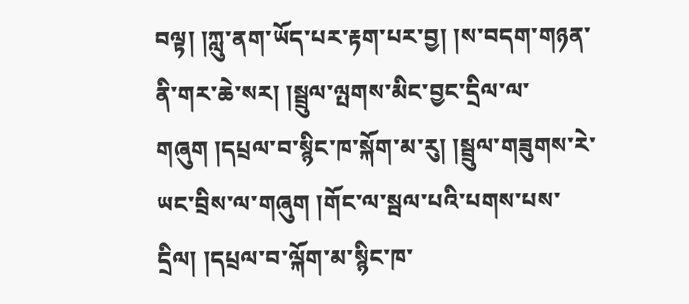བལྟ། །ཀླུ་ནག་ཡོད་པར་རྟག་པར་བྱ། །ས་བདག་གཉན་ནི་གར་ཆེ་སར། །སྦྲུལ་ལྤགས་མིང་བྱང་དྲིལ་ལ་གཞུག །དཔྲལ་བ་སྙིང་ཁ་སྐོག་མ་རུ། །སྦྲུལ་གཟུགས་རེ་ཡང་བྲིས་ལ་གཞུག །གོང་ལ་སྦལ་པའི་པགས་པས་དྲིལ། །དཔྲལ་བ་ལྐོག་མ་སྙིང་ཁ་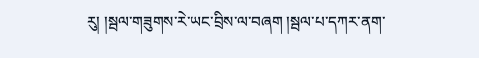རུ། །སྦལ་གཟུགས་རེ་ཡང་བྲིས་ལ་བཞག །སྦལ་པ་དཀར་ནག་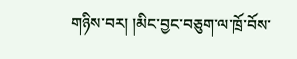གཉིས་བར། །མིང་བྱང་བཅུག་ལ་ཁྲོ་བོས་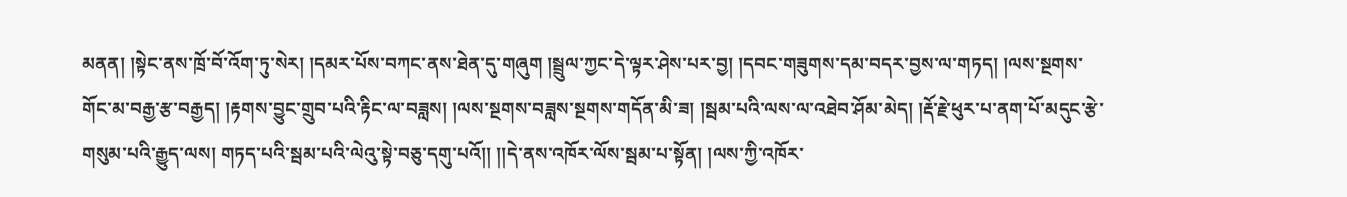མནན། །སྟེང་ནས་ཁྲོ་བོ་འོག་ཏུ་སེར། །དམར་པོས་བཀང་ནས་ཐེན་དུ་གཞུག །སྦྲུལ་ཀྱང་དེ་ལྟར་ཤེས་པར་བྱ། །དབང་གཟུགས་དམ་བདར་བྱས་ལ་གཏད། །ལས་སྔགས་གོང་མ་བརྒྱ་རྩ་བརྒྱད། །རྟགས་བྱུང་གྲུབ་པའི་རྟིང་ལ་བཟླས། །ལས་སྔགས་བཟླས་སྔགས་གདོན་མི་ཟ། །སྦམ་པའི་ལས་ལ་འཐེབ་ཤོམ་མེད། །རྡོ་རྗེ་ཕུར་པ་ནག་པོ་མདུང་རྩེ་གསུམ་པའི་རྒྱུད་ལས། གཏད་པའི་སྦམ་པའི་ལེའུ་སྟེ་བཅུ་དགུ་པའོ།། །།དེ་ནས་འཁོར་ལོས་སྦམ་པ་སྟོན། །ལས་ཀྱི་འཁོར་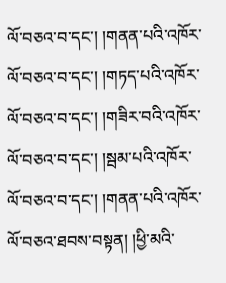ལོ་བཅའ་བ་དང་། །གནན་པའི་འཁོར་ལོ་བཅའ་བ་དང་། །གཏད་པའི་འཁོར་ལོ་བཅའ་བ་དང་། །གཟིར་བའི་འཁོར་ལོ་བཅའ་བ་དང་། །སྦམ་པའི་འཁོར་ལོ་བཅའ་བ་དང་། །གནན་པའི་འཁོར་ལོ་བཅའ་ཐབས་བསྟན། །ཕྱི་མའི་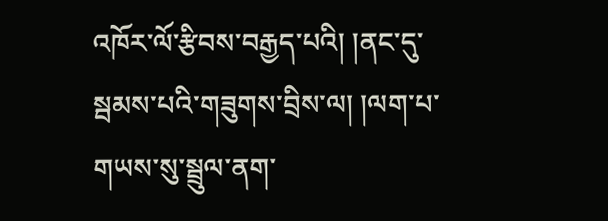འཁོར་ལོ་རྩིབས་བརྒྱད་པའི། །ནང་དུ་སྦམས་པའི་གཟུགས་བྲིས་ལ། །ལག་པ་གཡས་སུ་སྦྲུལ་ནག་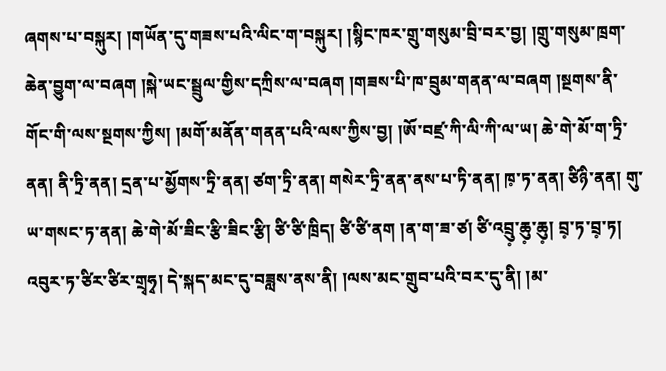ཞགས་པ་བསྐུར། །གཡོན་དུ་གཟས་པའི་ལིང་ག་བསྐུར། །སྙིང་ཁར་གྲུ་གསུམ་བྲི་བར་བྱ། །གྲུ་གསུམ་ཁྲག་ཆེན་བྱུག་ལ་བཞག །སྐེ་ཡང་སྦྲུལ་གྱིས་དཀྲིས་ལ་བཞག །གཟས་པི་ཁ་བྲུམ་གནན་ལ་བཞག །སྔགས་ནི་གོང་གི་ལས་སྔགས་ཀྱིས། །མགོ་མནོན་གནན་པའི་ལས་ཀྱིས་བྱ། །ཨོ་བཛྲ་ཀི་ལི་ཀི་ལ་ཡ། ཆེ་གེ་མོ་ག་ཏྲི་ནན། ནི་ཏྲི་ནན། དྲན་པ་མྱོགས་ཏྲི་ནན། ཙག་ཏྲི་ནན། གསེར་ཏྲི་ནན་ནས་པ་ཏི་ནན། ཁ༷་ཏ་ནན། ཙིཉི་ནན། གུ་ཡ་གསང་ཏ་ནན། ཆེ་གེ་མོ་ཟིང་རྩི་ཟིང་རྩི། ཙི་ཙི་ཁྲིད། ཙི་ཙི་ནག །ན་ག་ཟ་ཙ། ཙི་འབྲུ༷་ཆུ༷་ཆུ༷། བྲ༷་ཏ་བྲ༷་ཏ། འབུར་ཏ་ཙིར་ཙིར་གྲྭཧྭ། དེ་སྐད་མང་དུ་བཟླས་ནས་ནི། །ལས་མང་གྲུབ་པའི་བར་དུ་ནི། །མ་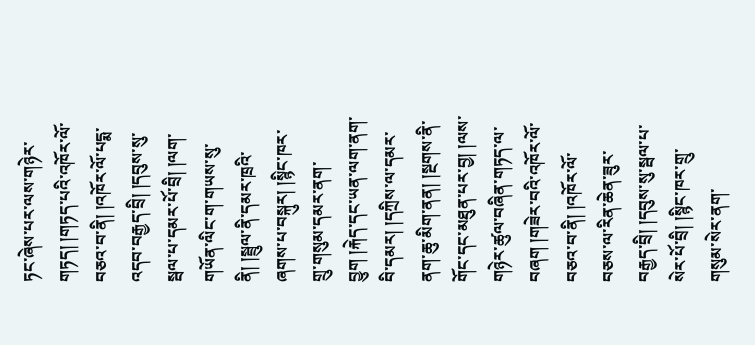ཏང་ཞེས་པར་ལས་གཉེར་གཏད། །གཏད་པའི་འཁོར་ལོ་བཅའ་བ་ནི། །འཁོར་ལོ་པདྨ་འདབ་བརྒྱད་བྲི། །དབུས་སུ་སྦལ་པ་དམར་པོ་བྲི། །ལག་གཡོན་ལིང་ག་གཡས་སུ་ནི། །སྦྲུལ་ནི་དམར་ཁྲའི་ཞགས་པ་བསྐུར། །སྙིང་ཁར་གྲུ་གསུམ་དམར་ནག་བྱུག །རྐེད་དང་ཡན་ལག་ནག་བི་དམར། །དཀྲིས་ལ་དམར་ནག་ཆུ་མིག་ནན། །སྔགས་ནི་གོང་དང་མཐུན་པར་བྱ། །ལས་གཉེར་ཚུལ་བཞིན་གཏད་ལ་བཞག །གཟེར་བའི་འཁོར་ལོ་བཅའ་བ་ནི། །འཁོར་ལོ་བཅས་ལ་རིན་ཆེན་ཟུར་བརྒྱད་བྲི། །དབུས་སུ་སྦལ་པ་སེར་པོ་བྲི། །སྙིང་ཁར་གྲུ་གསུམ་སེར་ནག་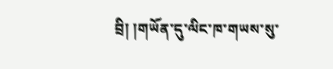བྲི། །གཡོན་དུ་ལིང་ཁ་གཡས་སུ་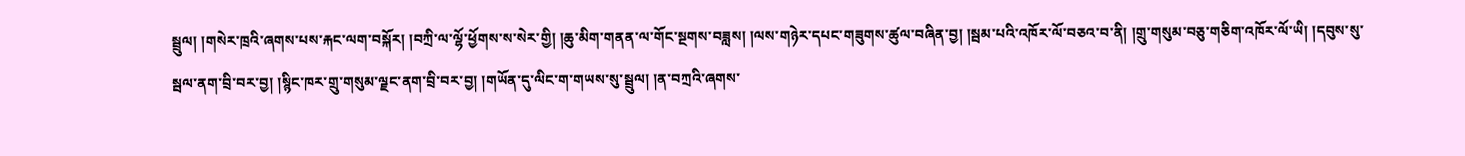སྦྲུལ། །གསེར་ཁྲའི་ཞགས་པས་རྐང་ལག་བསྐོར། །བཀྲི་ལ་ལྷོ་ཕྱོགས་ས་སེར་གྱི། །ཆུ་མིག་གནན་ལ་གོང་སྔགས་བཟླས། །ལས་གཉེར་དཔང་གཟུགས་ཚུལ་བཞིན་བྱ། །སྦམ་པའི་འཁོར་ལོ་བཅའ་བ་ནི། །གྲུ་གསུམ་བཅུ་གཅིག་འཁོར་ལོ་ཡི། །དབུས་སུ་སྦལ་ནག་བྲི་བར་བྱ། །སྙིང་ཁར་གྲུ་གསུམ་ལྗང་ནག་བྲི་བར་བྱ། །གཡོན་དུ་ལིང་ག་གཡས་སུ་སྦྲུལ། །ན་བཀྲའི་ཞགས་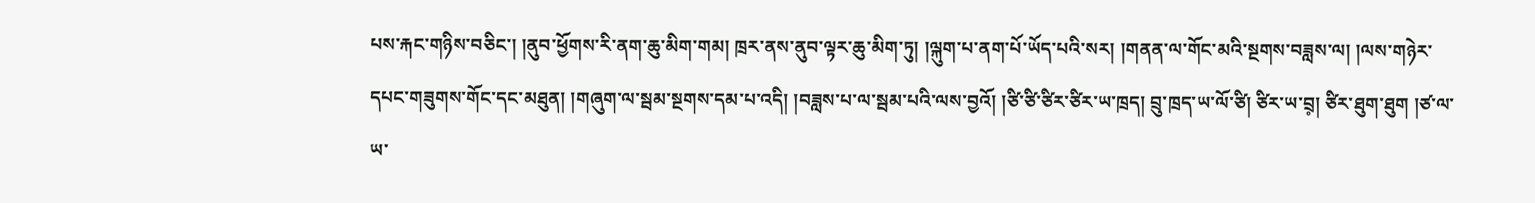པས་རྐང་གཉིས་བཅིང་། །ནུབ་ཕྱོགས་རི་ནག་ཆུ་མིག་གམ། ཁྲར་ནས་ནུབ་ལྟར་ཆུ་མིག་ཏུ། །ལྐུག་པ་ནག་པོ་ཡོད་པའི་སར། །གནན་ལ་གོང་མའི་སྔགས་བཟླས་ལ། །ལས་གཉེར་དཔང་གཟུགས་གོང་དང་མཐུན། །གཞུག་ལ་སྦམ་སྔགས་དམ་པ་འདི། །བཟླས་པ་ལ་སྦམ་པའི་ལས་བྱའོ། །ཙི་ཙི་ཙིར་ཙིར་ཡ་ཁྲད། བྲུ་ཁྲད་ཡ་ལོ་ཙི། ཙིར་ཡ་བྲ༷། ཙིར་ཐུག་ཐུག །ཙ་ལ་ཡ་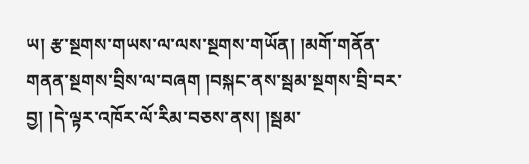ཡ། རྩ་སྔགས་གཡས་ལ་ལས་སྔགས་གཡོན། །མགོ་གནོན་གནན་སྔགས་བྲིས་ལ་བཞག །བསྐང་ནས་སྦམ་སྔགས་བྲི་བར་བྱ། །དེ་ལྟར་འཁོར་ལོ་རིམ་བཅས་ནས། །སྦམ་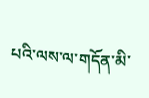པའི་ལས་ལ་གདོན་མི་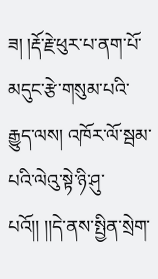ཟ། །རྡོ་རྗེ་ཕུར་པ་ནག་པོ་མདུང་རྩེ་གསུམ་པའི་རྒྱུད་ལས། འཁོར་ལོ་སྦམ་པའི་ལེའུ་སྟེ་ཉི་ཤུ་པའོ།། །།དེ་ནས་སྤྱིན་སྲེག་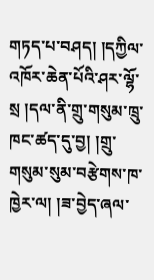གཏད་པ་བཤད། །དཀྱིལ་འཁོར་ཆེན་པོའི་ཤར་ལྷོ་སྲ །དལ་ནི་གྲུ་གསུམ་ཁྲུ་ཁང་ཚད་དུ་བྱ། །གྲུ་གསུམ་སུམ་བརྩེགས་ཁ་ཁྱེར་ལ། །ཟ་བྱེད་ཞལ་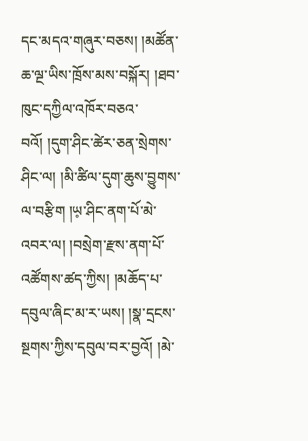དང་མདའ་གཞུར་བཅས། །མཚོན་ཆ་ལྔ་ཡིས་ཁྲོས་མས་བསྐོར། །ཐབ་ཁུང་དཀྱིལ་འཁོར་བཅའ་བའོ། །དུག་ཤིང་ཚེར་ཅན་སྲེགས་ཤིང་ལ། །མི་ཚིལ་དུག་ཆུས་བྱུགས་ལ་བརྩིག །ཡ༷་ཤིང་ནག་པོ་མེ་འབར་ལ། །བསྲེག་རྫས་ནག་པོ་འཚོགས་ཚད་ཀྱིས། །མཆོད་པ་དབུལ་ཞིང་མ་ར་ཡས། །སྣ་དྲངས་སྔགས་ཀྱིས་དབུལ་བར་བྱའོ། །མེ་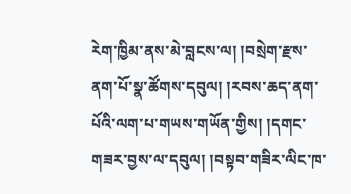རེག་ཁྱིམ་ནས་མེ་བླངས་ལ། །བསྲེག་རྫས་ནག་པོ་སྣ་ཚོགས་དབུལ། །རབས་ཆད་ནག་པོའི་ལག་པ་གཡས་གཡོན་གྱིས། །དགང་གཟར་བྱས་ལ་དབུལ། །བསྟབ་གཟིར་ལིང་ཁ་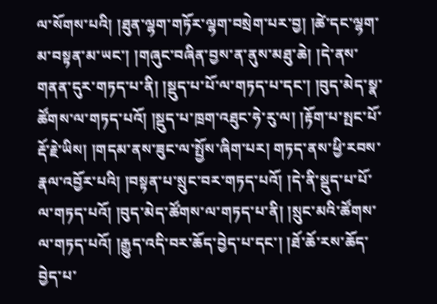ལ་སོགས་པའི། །ཐུན་ལྷག་གཏོར་ལྷག་བསྲེག་པར་བྱ། །ཚེ་དང་ལྷག་མ་བསྟན་མ་ཡང་། །གཞུང་བཞིན་བྱས་ན་ནུས་མཐུ་ཆེ། །དེ་ནས་གནན་དུར་གཏད་པ་ནི། །སྡུད་པ་པོ་ལ་གཏད་པ་དང་། །བུད་མེད་སྣ་ཚོགས་ལ་གཏད་པའོ། །སྡུད་པ་ཁྲག་འཐུང་ཧེ་རུ་ལ། །རྟོག་པ་སྤང་པོ་རྡོ་རྗེ་ཡིས། །གདམ་ནས་ཟུང་ལ་སྤྱོས་ཞིག་པར། གཏད་ནས་ཕྱི་རབས་རྣལ་འབྱོར་པའི། །བསྟན་པ་སྲུང་བར་གཏད་པའོ། །དེ་ནི་སྡུད་པ་པོ་ལ་གཏད་པའོ། །བུད་མེད་ཚོགས་ལ་གཏད་པ་ནི། །སྲུང་མའི་ཚོགས་ལ་གཏད་པའོ། །རྒྱུད་འདི་བར་ཆོད་བྱེད་པ་དང་། །ཐོ་ཆོ་རས་ཆོད་བྱེད་པ་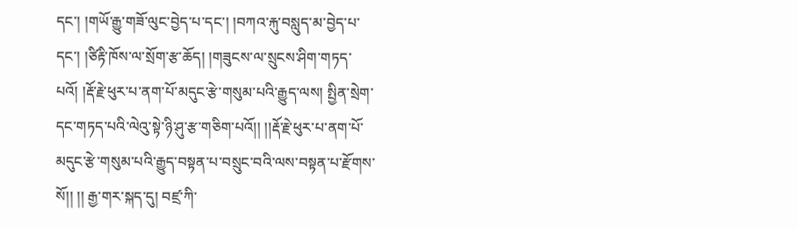དང་། །གཡོ་རྒྱུ་གཟོ་ལུང་བྱེད་པ་དང་། །བཀའ་རྐུ་བསླུད་མ་བྱེད་པ་དང་། །ཙིརྟི་ཁོས་ལ་སྲོག་རྩ་ཆོད། །གཟུངས་ལ་སྲུངས་ཤིག་གཏད་པའོ། །རྡོ་རྗེ་ཕུར་པ་ནག་པོ་མདུང་རྩེ་གསུམ་པའི་རྒྱུད་ལས། སྤྱིན་སྲེག་དང་གཏད་པའི་ལེའུ་སྟེ་ཉི་ཤུ་རྩ་གཅིག་པའོ།། །།རྡོ་རྗེ་ཕུར་པ་ནག་པོ་མདུང་རྩེ་གསུམ་པའི་རྒྱུད་བསྟན་པ་བསྲུང་བའི་ལས་བསྟན་པ་རྫོགས་སོ།། །། རྒྱ་གར་སྐད་དུ། བཛྲ་ཀི་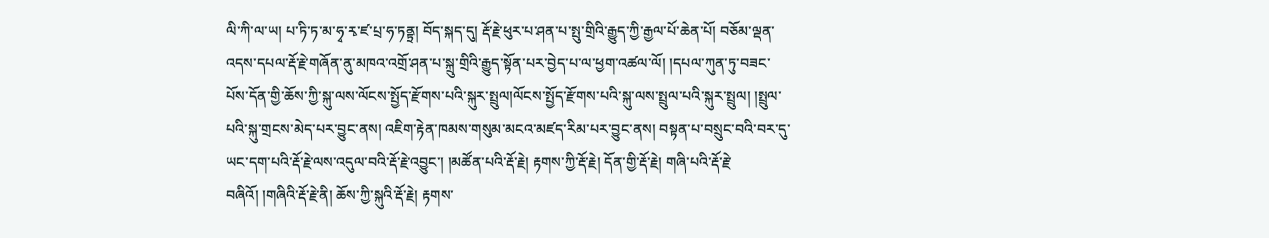ལི་ཀི་ལ་ཡ། པ་ཏི་ཏ་མ་ཧྭ་རྭ་ཛ་པྲ་ཧ་ཏནྟྲ། བོད་སྐད་དུ། རྡོ་རྗེ་ཕུར་པ་ཤན་པ་སྤུ་གྲིའི་རྒྱུད་ཀྱི་རྒྱལ་པོ་ཆེན་པོ། བཅོམ་ལྡན་འདས་དཔལ་རྡོ་རྗེ་གཞོན་ནུ་མཁའ་འགྲོ་ཤན་པ་སྐྲུ་གྲིའི་རྒྱུད་སྟོན་པར་བྱེད་པ་ལ་ཕྱག་འཚལ་ལོ། །དཔལ་ཀུན་ཏུ་བཟང་པོས་དོན་གྱི་ཆོས་ཀྱི་སྐུ་ལས་ལོངས་སྤྱོད་རྫོགས་པའི་སྐུར་སྤྲུལ།ལོངས་སྤྱོད་རྫོགས་པའི་སྐུ་ལས་སྤྲུལ་པའི་སྐུར་སྤྲུལ། །སྤྲུལ་པའི་སྐུ་གྲངས་མེད་པར་བྱུང་ནས། འཇིག་རྟེན་ཁམས་གསུམ་མངའ་མཛད་རིམ་པར་བྱུང་ནས། བསྟན་པ་བསྲུང་བའི་བར་དུ་ཡང་དག་པའི་རྡོ་རྗེ་ལས་འདུལ་བའི་རྡོ་རྗེ་འབྱུང་། །མཚོན་པའི་རྡོ་རྗེ། རྟགས་ཀྱི་རྡོ་རྗེ། དོན་གྱི་རྡོ་རྗེ། གཞི་པའི་རྡོ་རྗེ་བཞིའོ། །གཞིའི་རྡོ་རྗེ་ནི། ཆོས་ཀྱི་སྐུའི་རྡོ་རྗེ། རྟགས་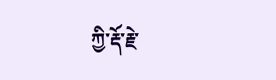ཀྱི་རྡོ་རྗེ་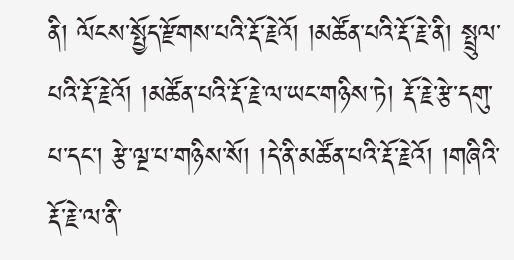ནི། ལོངས་སྤྱོད་རྫོགས་པའི་རྡོ་རྗེའོ། །མཚོན་པའི་རྡོ་རྗེ་ནི། སྤྲུལ་པའི་རྡོ་རྗེའོ། །མཚོན་པའི་རྡོ་རྗེ་ལ་ཡང་གཉིས་ཏེ། རྡོ་རྗེ་རྩེ་དགུ་པ་དང་། རྩེ་ལྔ་པ་གཉིས་སོ། །དེ་ནི་མཚོན་པའི་རྡོ་རྗེའོ། །གཞིའི་རྡོ་རྗེ་ལ་ནི་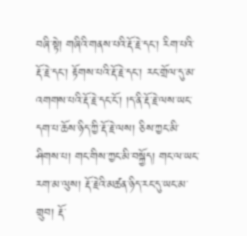བཞི་སྟེ། གཞིའི་གནས་པའི་རྡོ་རྗེ་དང་། རིག་པའི་རྡོ་རྗེ་དང་། རྟོགས་པའི་རྡོ་རྗེ་དང་། རང་གྲོལ་དུ་མ་འགགས་པའི་རྡོ་རྗེ་དང་ངོ་། །ད་ནི་རྡོ་རྗེ་ལས་ཡང་དག་པ་ཆོས་ཉིད་ཀྱི་རྡོ་རྗེ་ལས། ཅིས་ཀྱང་མི་ཤིགས་པ། གང་གིས་ཀྱང་མི་བསྐྱོད། གང་ལ་ཡང་རག་མ་ལུས། རྡོ་རྗེའི་མཚན་ཉིད་རང་དུ་ཡང་མ་གྲུབ། རྡོ་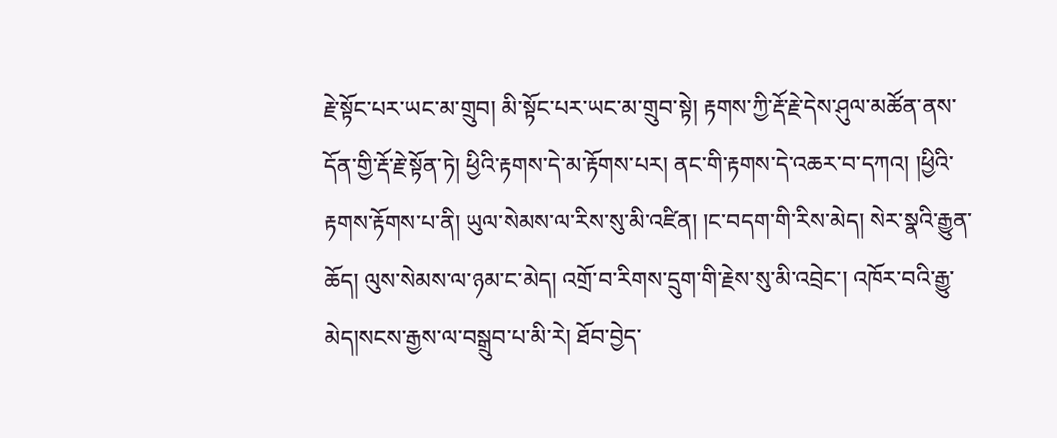རྗེ་སྟོང་པར་ཡང་མ་གྲུབ། མི་སྟོང་པར་ཡང་མ་གྲུབ་སྟེ། རྟགས་ཀྱི་རྡོ་རྗེ་དེས་ཤུལ་མཚོན་ནས་དོན་གྱི་རྡོ་རྗེ་སྟོན་ཏེ། ཕྱིའི་རྟགས་དེ་མ་རྟོགས་པར། ནང་གི་རྟགས་དེ་འཆར་བ་དཀའ། །ཕྱིའི་རྟགས་རྟོགས་པ་ནི། ཡུལ་སེམས་ལ་རིས་སུ་མི་འཛིན། །ང་བདག་གི་རིས་མེད། སེར་སྣའི་རྒྱུན་ཆོད། ལུས་སེམས་ལ་ཉམ་ང་མེད། འགྲོ་བ་རིགས་དྲུག་གི་རྗེས་སུ་མི་འབྲེང་། འཁོར་བའི་རྒྱུ་མེད།སངས་རྒྱས་ལ་བསྒྲུབ་པ་མི་རེ། ཐོབ་བྱེད་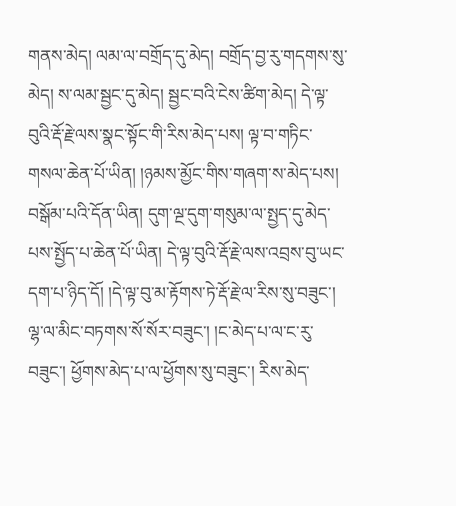གནས་མེད། ལམ་ལ་བགྲོད་དུ་མེད། བགྲོད་བྱ་རུ་གདགས་སུ་མེད། ས་ལམ་སྦྱང་དུ་མེད། སྦྱང་བའི་ངེས་ཚིག་མེད། དེ་ལྟ་བུའི་རྡོ་རྗེ་ལས་སྣང་སྟོང་གི་རིས་མེད་པས། ལྟ་བ་གཏིང་གསལ་ཆེན་པོ་ཡིན། །ཉམས་མྱོང་གིས་གཞག་ས་མེད་པས། བསྒོམ་པའི་དོན་ཡིན། དུག་ལྔ་དུག་གསུམ་ལ་སྤྱད་དུ་མེད་པས་སྤྱོད་པ་ཆེན་པོ་ཡིན། དེ་ལྟ་བུའི་རྡོ་རྗེ་ལས་འབྲས་བུ་ཡང་དག་པ་ཉིད་དོ། །དེ་ལྟ་བུ་མ་རྟོགས་ཏེ་རྡོ་རྗེ་ལ་རིས་སུ་བཟུང་། ལྷ་ལ་མིང་བཏགས་སོ་སོར་བཟུང་། །ང་མེད་པ་ལ་ང་རུ་བཟུང་། ཕྱོགས་མེད་པ་ལ་ཕྱོགས་སུ་བཟུང་། རིས་མེད་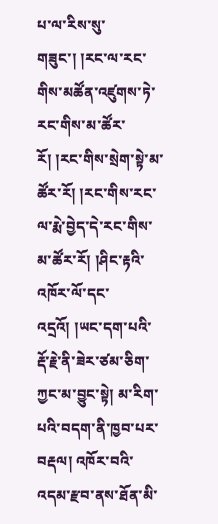པ་ལ་རིས་སུ་གཟུང་། །རང་ལ་རང་གིས་མཚོན་འཛུགས་ཏེ་རང་གིས་མ་ཚོར་རོ། །རང་གིས་སྲེག་སྟེ་མ་ཚོར་རོ། །རང་གིས་རང་ལ་རྨེ་བྱེད་དེ་རང་གིས་མ་ཚོར་རོ། །ཤིང་རྟའི་འཁོར་ལོ་དང་འདྲའོ། །ཡང་དག་པའི་རྡོ་རྗེ་ནི་ཟེར་ཙམ་ཅིག་ཀྱང་མ་བྱུང་སྟེ། མ་རིག་པའི་བདག་ནི་ཁྱབ་པར་བརྡལ། འཁོར་བའི་འདམ་རྫབ་ནས་ཐོན་མི་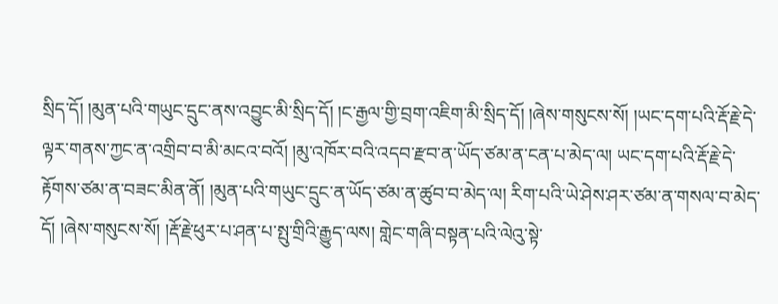སྲིད་དོ། །མུན་པའི་གཡུང་དྲུང་ནས་འབྱུང་མི་སྲིད་དོ། །ང་རྒྱལ་གྱི་བྲག་འཇིག་མི་སྲིད་དོ། །ཞེས་གསུངས་སོ། །ཡང་དག་པའི་རྡོ་རྗེ་དེ་ལྟར་གནས་ཀྱང་ན་འགྲིབ་བ་མི་མངའ་བའོ། །མུ་འཁོར་བའི་འདབ་རྫབ་ན་ཡོད་ཙམ་ན་ངན་པ་མེད་ལ། ཡང་དག་པའི་རྡོ་རྗེ་དེ་རྟོགས་ཙམ་ན་བཟང་མིན་ནོ། །མུན་པའི་གཡུང་དྲུང་ན་ཡོད་ཙམ་ན་ཚུབ་བ་མེད་ལ། རིག་པའི་ཡེ་ཤེས་ཤར་ཙམ་ན་གསལ་བ་མེད་དོ། །ཞེས་གསུངས་སོ། །རྡོ་རྗེ་ཕུར་པ་ཤན་པ་སྤུ་གྲིའི་རྒྱུད་ལས། གླེང་གཞི་བསྟན་པའི་ལེའུ་སྟེ་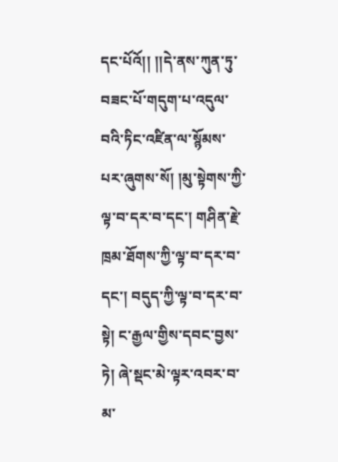དང་པོའོ།། །།དེ་ནས་ཀུན་ཏུ་བཟང་པོ་གདུག་པ་འདུལ་བའི་ཏིང་འཛིན་ལ་སྙོམས་པར་ཞུགས་སོ། །མུ་སྟེགས་ཀྱི་ལྟ་བ་དར་བ་དང་། གཤིན་རྗེ་ཁྲམ་ཐོགས་ཀྱི་ལྟ་བ་དར་བ་དང་། བདུད་ཀྱི་ལྟ་བ་དར་བ་སྟེ། ང་རྒྱལ་གྱིས་དབང་བྱས་ཏེ། ཞེ་སྡང་མེ་ལྟར་འབར་བ་མ་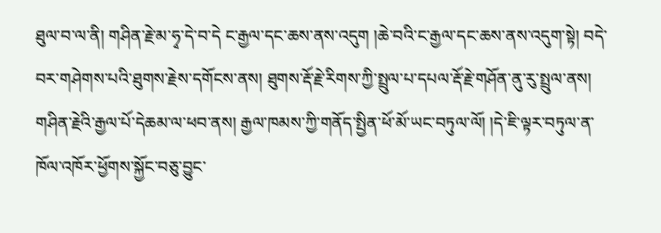ཐུལ་བ་ལ་ནི། གཤིན་རྗེ་མ་ཧྭ་དེ་བ་དེ ང་རྒྱལ་དང་ཆས་ནས་འདུག །ཆེ་བའི་ང་རྒྱལ་དང་ཆས་ནས་འདུག་སྟེ། བདེ་བར་གཤེགས་པའི་ཐུགས་རྗེས་དགོངས་ནས། ཐུགས་རྡོ་རྗེ་རིགས་ཀྱི་སྤྲུལ་པ་དཔལ་རྡོ་རྗེ་གཤོན་ནུ་རུ་སྤྲུལ་ནས། གཤིན་རྗེའི་རྒྱལ་པོ་དེཆམ་ལ་ཕབ་ནས། རྒྱལ་ཁམས་ཀྱི་གནོད་སྤྱིན་ཕོ་མོ་ཡང་བཏུལ་ལོ། །དེ་ཇི་ལྟར་བཏུལ་ན་ཁོལ་འཁོར་ཕྱོགས་སྐྱོང་བཅུ་བྱུང་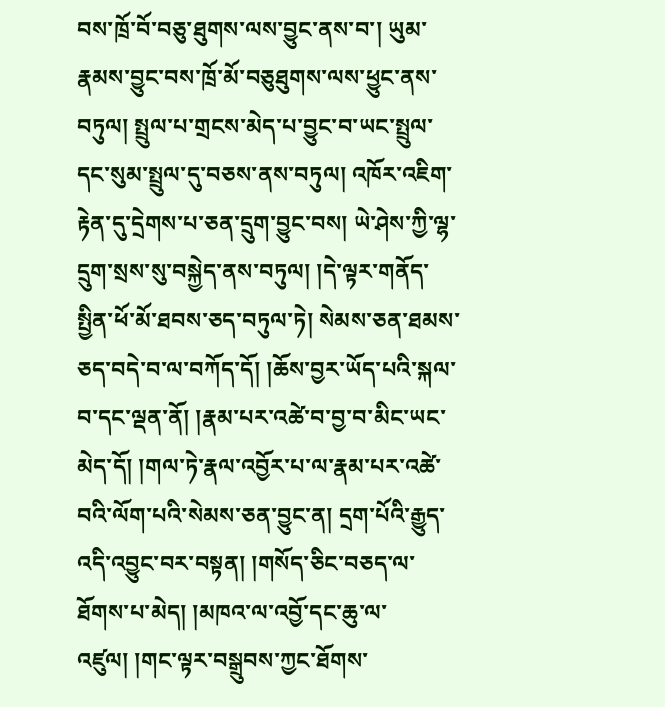བས་ཁྲོ་བོ་བཅུ་ཐུགས་ལས་བྱུང་ནས་བ་། ཡུམ་རྣམས་བྱུང་བས་ཁྲོ་མོ་བཅུཐུགས་ལས་ཕྱུང་ནས་བཏུལ། སྤྲུལ་པ་གྲངས་མེད་པ་བྱུང་བ་ཡང་སྤྲུལ་དང་སུམ་སྤྲུལ་དུ་བཅས་ནས་བཏུལ། འཁོར་འཇིག་རྟེན་དུ་དྲེགས་པ་ཅན་དྲུག་བྱུང་བས། ཡེ་ཤེས་ཀྱི་ལྷ་དྲུག་སྲས་སུ་བསྐྱེད་ནས་བཏུལ། །དེ་ལྟར་གནོད་སྤྱིན་ཕོ་མོ་ཐབས་ཅད་བཏུལ་ཏེ། སེམས་ཅན་ཐམས་ཅད་བདེ་བ་ལ་བཀོད་དོ། །ཆོས་བྱར་ཡོད་པའི་སྐལ་བ་དང་ལྡན་ནོ། །རྣམ་པར་འཚེ་བ་བྱ་བ་མིང་ཡང་མེད་དོ། །གལ་ཏེ་རྣལ་འབྱོར་པ་ལ་རྣམ་པར་འཚེ་བའི་ལོག་པའི་སེམས་ཅན་བྱུང་ན། དྲག་པོའི་རྒྱུད་འདི་འབྱུང་བར་བསྟན། །གསོད་ཅིང་བཅད་ལ་ཐོགས་པ་མེད། །མཁའ་ལ་འབྱོ་དང་ཆུ་ལ་འཛུལ། །གང་ལྟར་བསྒྲུབས་ཀྱང་ཐོགས་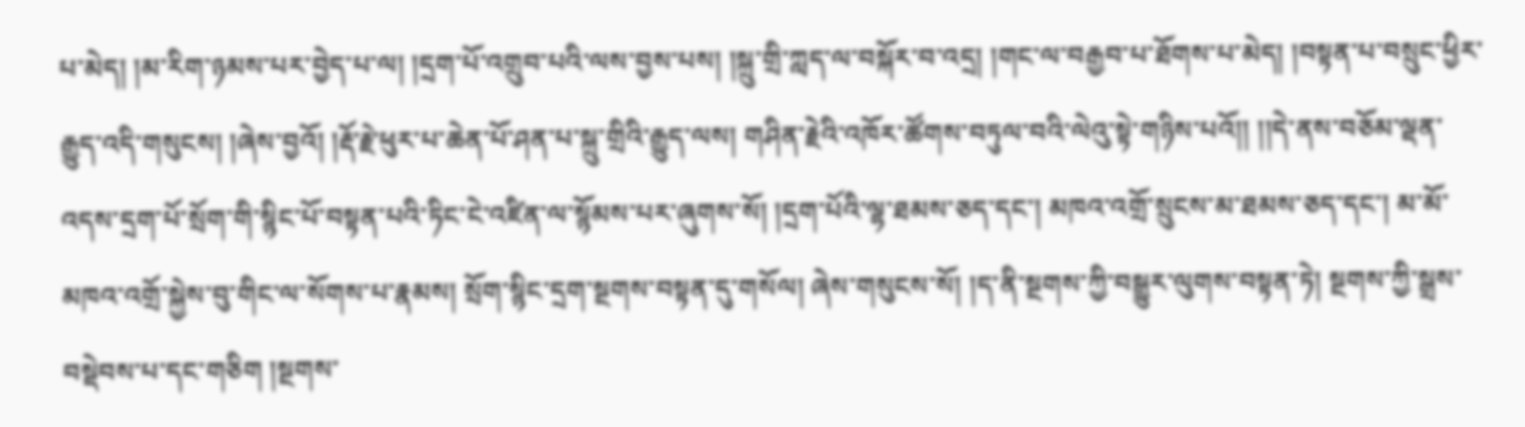པ་མེད། །མ་རིག་ཉམས་པར་བྱེད་པ་ལ། །དྲག་པོ་འགྲུབ་པའི་ལས་བྱས་པས། །སྐྲུ་གྲི་ཀླད་ལ་བསྐོར་བ་འདྲ། །གང་ལ་བརྒྱབ་པ་ཐོགས་པ་མེད། །བསྟན་པ་བསྲུང་ཕྱིར་རྒྱུད་འདི་གསུངས། །ཞེས་བྱའོ། །རྡོ་རྗེ་ཕུར་པ་ཆེན་པོ་ཤན་པ་སྐྲུ་གྲིའི་རྒྱུད་ལས། གཤིན་རྗེའི་འཁོར་ཚོགས་བཏུལ་བའི་ལེའུ་སྟེ་གཉིས་པའོ།། །།དེ་ནས་བཅོམ་ལྡན་འདས་དྲག་པོ་སྲོག་གི་སྙིང་པོ་བསྟན་པའི་ཏིང་ངེ་འཛིན་ལ་སྙོམས་པར་ཞུགས་སོ། །དྲག་པོའི་ལྷ་ཐམས་ཅད་དང་། མཁའ་འགྲོ་སྲུངས་མ་ཐམས་ཅད་དང་། མ་མོ་མཁའ་འགྲོ་སྐྱེས་བུ་གིང་ལ་སོགས་པ་རྣམས། སྲོག་སྙིང་དྲག་སྔགས་བསྟན་དུ་གསོལ། ཞེས་གསུངས་སོ། །ད་ནི་སྔགས་ཀྱི་བསྒྱུར་ལུགས་བསྟན་ཏེ། སྔགས་ཀྱི་སྒྲས་བསྡེབས་པ་དང་གཅིག །སྔགས་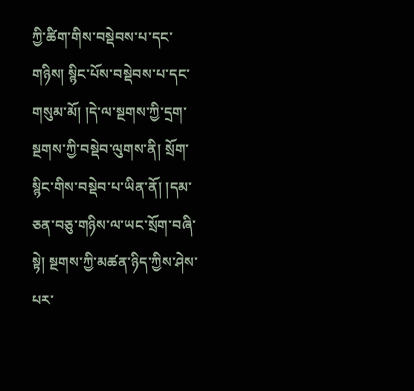ཀྱི་ཚིག་གིས་བསྡེབས་པ་དང་གཉིས། སྙིང་པོས་བསྡེབས་པ་དང་གསུམ་མོ། །དེ་ལ་སྔགས་ཀྱི་དྲག་སྔགས་ཀྱི་བསྡེབ་ལུགས་ནི། སྲོག་སྙིང་གིས་བསྡེབ་པ་ཡིན་ནོ། །དམ་ཅན་བཅུ་གཉིས་ལ་ཡང་སྲོག་བཞི་སྟེ། སྔགས་ཀྱི་མཚན་ཉིད་ཀྱིས་ཤེས་པར་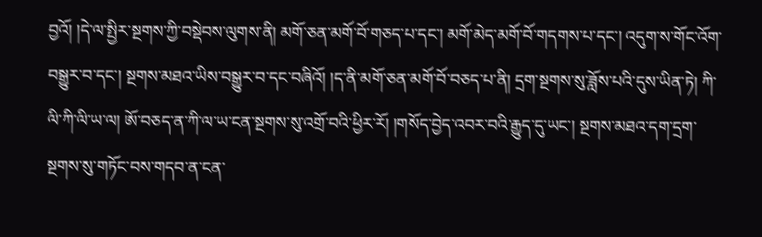བྱའོ། །དེ་ལ་སྤྱིར་སྔགས་ཀྱི་བསྡེབས་ལུགས་ནི། མགོ་ཅན་མགོ་བོ་གཅད་པ་དང་། མགོ་མེད་མགོ་བོ་གདགས་པ་དང་། འདུག་ས་གོང་འོག་བསྒྱུར་བ་དང་། སྔགས་མཐའ་ཡིས་བསྒྱུར་བ་དང་བཞིའོ། །ད་ནི་མགོ་ཅན་མགོ་བོ་བཅད་པ་ནི། དྲག་སྔགས་སུ་ཟློས་པའི་དུས་ཡིན་ཏེ། ཀི་ལི་ཀི་ལི་ཡ་ལ། ཨོ་བཅད་ན་ཀི་ལ་ཡ་ངན་སྔགས་སུ་འགྲོ་བའི་ཕྱིར་རོ། །གསོད་བྱེད་འབར་བའི་རྒྱུད་དུ་ཡང་། སྔགས་མཐའ་དག་དྲག་སྔགས་སུ་གཏོང་བས་གདབ་ན་ངན་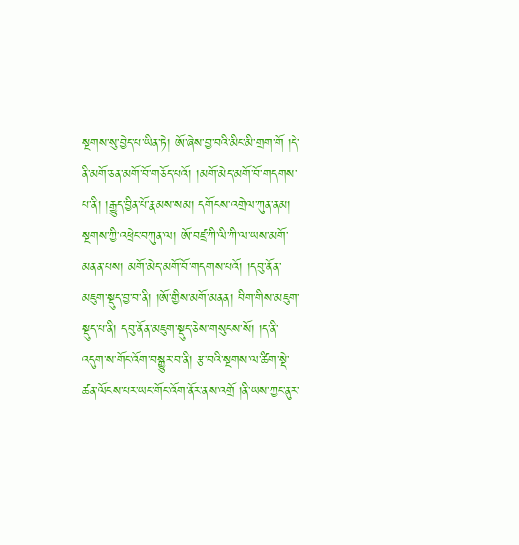སྔགས་སུ་བྱེད་པ་ཡིན་ཏེ། ཨོ་ཞེས་བྱ་བའི་མིང་མི་གྲག་གོ །དེ་ནི་མགོ་ཅན་མགོ་བོ་གཅོད་པའོ། །མགོ་མེད་མགོ་བོ་གདགས་པ་ནི། །རྒྱུད་བྱིན་པོ་རྣམས་སམ། དགོངས་འགྲེལ་ཀུན་ནམ། སྔགས་ཀྱི་འཕྲེང་བཀུན་ལ། ཨོ་བཛྲ་ཀི་ལི་ཀི་ལ་ཡས་མགོ་མནན་པས། མགོ་མེད་མགོ་བོ་གདགས་པའོ། །དབུ་ནོན་མཇུག་སྡུད་བྱ་བ་ནི། །ཨོ་གྱིས་མགོ་མནན། བིག་གིས་མཇུག་སྡུད་པ་ནི། དབུ་ནོན་མཇུག་སྡུད་ཅེས་གསུངས་སོ། །ད་ནི་འདུག་ས་གོང་འོག་བསྒྱུར་བ་ནི། རྩ་བའི་སྔགས་ལ་ཚིག་སྡེ་ཚན་ལོངས་པར་ཡང་གོང་འོག་ནོར་ནས་འགྲོ །ནི་ཡས་ཀྱང་ནུར་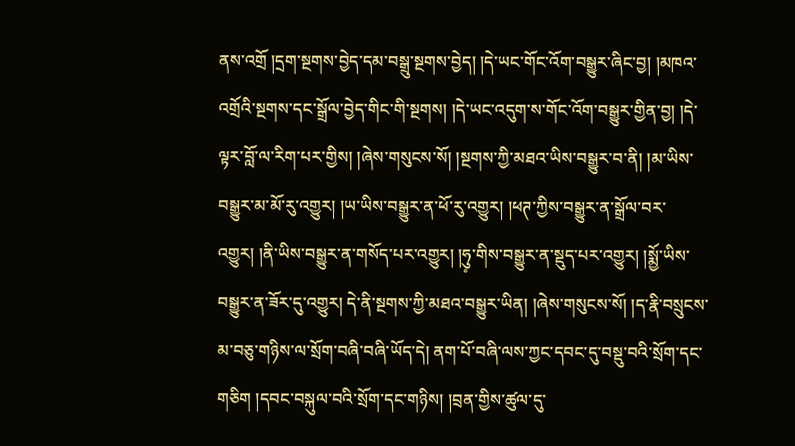ནས་འགྲོ །དྲག་སྔགས་བྱེད་དམ་བསྒྲུ་སྔགས་བྱེད། །དེ་ཡང་གོང་འོག་བསྒྱུར་ཞིང་བྱ། །མཁའ་འགྲོའི་སྔགས་དང་སྒྲོལ་བྱེད་གིང་གི་སྔགས། །དེ་ཡང་འདུག་ས་གོང་འོག་བསྒྱུར་གྱིན་བྱ། །དེ་ལྟར་བློ་ལ་རིག་པར་གྱིས། །ཞེས་གསུངས་སོ། །སྔགས་ཀྱི་མཐའ་ཡིས་བསྒྱུར་བ་ནི། །མ་ཡིས་བསྒྱུར་མ་མོ་རུ་འགྱུར། །ཡ་ཡིས་བསྒྱུར་ན་ཕོ་རུ་འགྱུར། །ཕཊ་ཀྱིས་བསྒྱུར་ན་སྒྲོལ་བར་འགྱུར། །ནི་ཡིས་བསྒྱུར་ན་གསོད་པར་འགྱུར། །ཧུ༷་གིས་བསྒྱུར་ན་སྡུད་པར་འགྱུར། །སྨྱོ་ཡིས་བསྒྱུར་ན་ཟོར་དུ་འགྱུར། དེ་ནི་སྔགས་ཀྱི་མཐའ་བསྒྱུར་ཡིན། །ཞེས་གསུངས་སོ། །ད་རྣི་བསྲུངས་མ་བཅུ་གཉིས་ལ་སྲོག་བཞི་བཞི་ཡོད་དེ། ནག་པོ་བཞི་ལས་ཀྱང་དབང་དུ་བསྡུ་བའི་སྲོག་དང་གཅིག །དབང་བསྐུལ་བའི་སྲོག་དང་གཉིས། །བྲན་གྱིས་ཚུལ་དུ་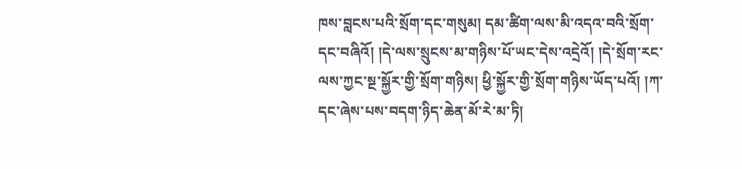ཁས་བླངས་པའི་སྲོག་དང་གསུམ། དམ་ཚིག་ལས་མི་འདའ་བའི་སྲོག་དང་བཞིའོ། །དེ་ལས་སྲུངས་མ་གཉིས་པོ་ཡང་དེས་འདྲེའོ། །དེ་སྲོག་རང་ལས་ཀྱང་སྔ་སྐྱོར་གྱི་སྲོག་གཉིས། ཕྱི་སྐྱོར་གྱི་སྲོག་གཉིས་ཡོད་པའོ། །ཀ་དང་ཞེས་པས་བདག་ཉིད་ཆེན་མོ་རེ་མ་ཏི།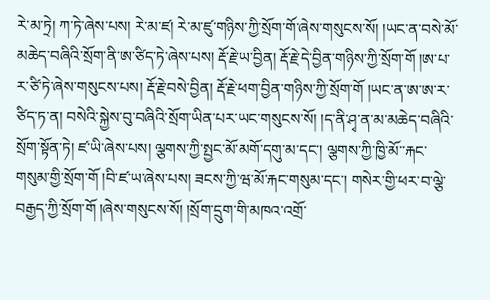རེ་མ་ཏྲེ། ཀ་ཏེ་ཞེས་པས། རེ་མ་ཛ། རེ་མ་ཛུ་གཉིས་ཀྱི་སྲོག་གོ་ཞེས་གསུངས་སོ། །ཡང་ན་བསེ་མོ་མཆེད་བཞིའི་སྲོག་ནི་ཨ་ཙིད་ཏེ་ཞེས་པས། རྡོ་རྗེ་ཡ་བྱིན། རྡོ་རྗེ་དེ་བྱིན་གཉིས་ཀྱི་སྲོག་གོ །ཨ་པ་ར་ཙི་ཏེ་ཞེས་གསུངས་པས། རྡོ་རྗེ་བསེ་བྱིན། རྡོ་རྗེ་ཕག་བྱིན་གཉིས་ཀྱི་སྲོག་གོ །ཡང་ན་ཨ་ཨ་ར་ཙིད་ཏ་ན། བསེའི་སྐྱེས་བུ་བཞིའི་སྲོག་ཡིན་པར་ཡང་གསུངས་སོ། །ད་ནི་ཤྭ་ན་མ་མཆེད་བཞིའི་སྲོག་སྟོན་ཏེ། ཛ་ཡི་ཞེས་པས། ལྕགས་ཀྱི་སྤྱང་མོ་མགོ་དགུ་མ་དང་། ལྕགས་ཀྱི་ཁྱི་མོ་་རྐང་གསུམ་གྱི་སྲོག་གོ །བི་ཛ་ཡ་ཞེས་པས། ཟངས་ཀྱི་ཝ་མོ་རྐང་གསུམ་དང་། གསེར་གྱི་ཕར་བ་ལྕེ་བརྒྱད་ཀྱི་སྲོག་གོ །ཞེས་གསུངས་སོ། །སྲོག་དྲུག་གི་མཁའ་འགྲོ་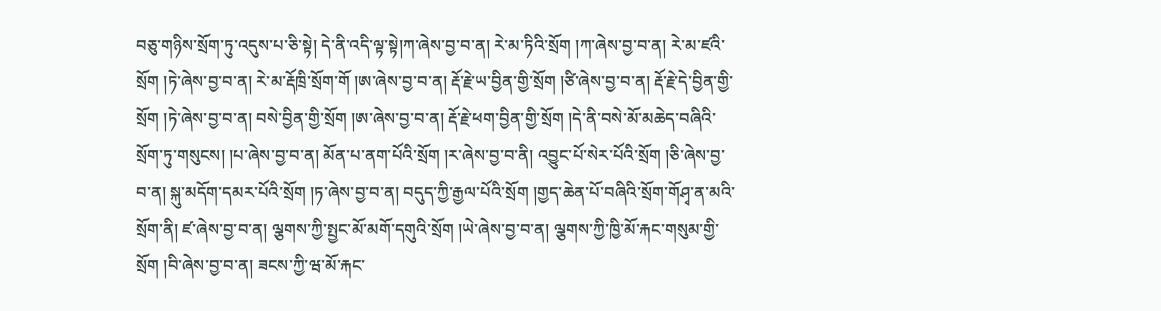བཅུ་གཉིས་སྲོག་ཏུ་འདུས་པ་ཅི་སྟེ། དེ་ནི་འདི་ལྟ་སྟེ།ཀ་ཞེས་བྱ་བ་ན། རེ་མ་ཏིའི་སྲོག །ཀ་ཞེས་བྱ་བ་ན། རེ་མ་ཛའི་སྲོག །ཏེ་ཞེས་བྱ་བ་ན། རེ་མ་རྡོཁྲི་སྲོག་གོ །ཨ་ཞེས་བྱ་བ་ན། རྡོ་རྗེ་ཡ་བྱིན་གྱི་སྲོག །ཙི་ཞེས་བྱ་བ་ན། རྡོ་རྗེ་དེ་བྱིན་གྱི་སྲོག །ཏེ་ཞེས་བྱ་བ་ན། བསེ་བྱིན་གྱི་སྲོག །ཨ་ཞེས་བྱ་བ་ན། རྡོ་རྗེ་ཕག་བྱིན་གྱི་སྲོག །དེ་ནི་བསེ་མོ་མཆེད་བཞིའི་སྲོག་ཏུ་གསུངས། །པ་ཞེས་བྱ་བ་ན། མོན་པ་ནག་པོའི་སྲོག །ར་ཞེས་བྱ་བ་ནི། འབྱུང་པོ་སེར་པོའི་སྲོག །ཅི་ཞེས་བྱ་བ་ན། སྐུ་མདོག་དམར་པོའི་སྲོག །ཏ་ཞེས་བྱ་བ་ན། བདུད་ཀྱི་རྒྱལ་པོའི་སྲོག །གྱད་ཆེན་པོ་བཞིའི་སྲོག་གོཤྭ་ན་མའི་སྲོག་ནི། ཛ་ཞེས་བྱ་བ་ན། ལྕགས་ཀྱི་སྤྱང་མོ་མགོ་དགུའི་སྲོག །ཡེ་ཞེས་བྱ་བ་ན། ལྕགས་ཀྱི་ཁྱི་མོ་རྐང་གསུམ་གྱི་སྲོག །བི་ཞེས་བྱ་བ་ན། ཟངས་ཀྱི་ཝ་མོ་རྐང་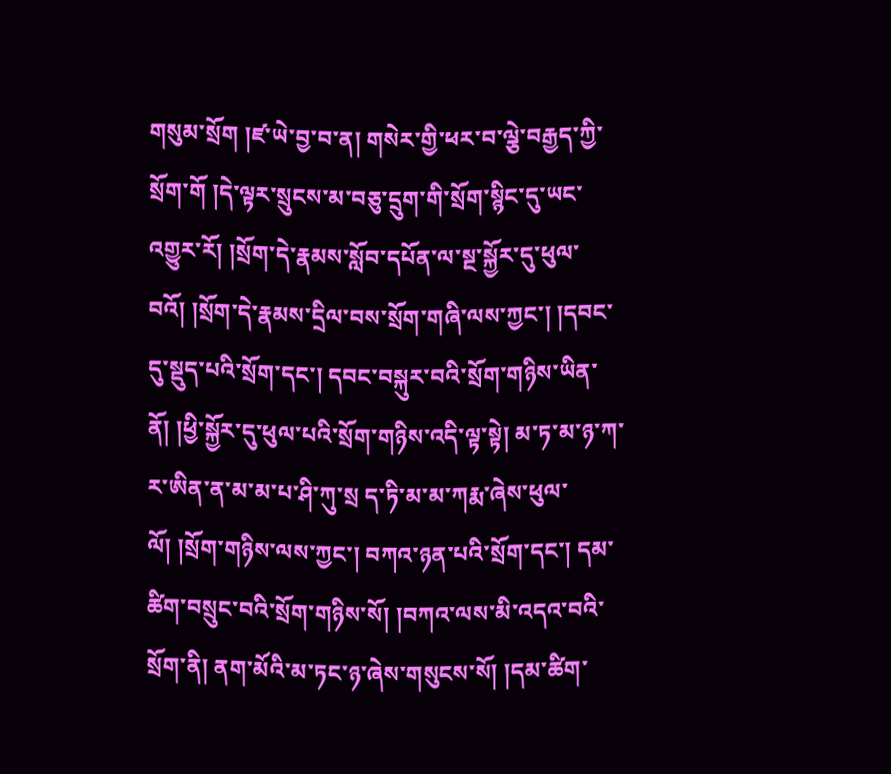གསུམ་སྲོག །ཛ་ཡེ་བྱ་བ་ན། གསེར་གྱི་ཕར་བ་ལྕེ་བརྒྱད་ཀྱི་སྲོག་གོ །དེ་ལྟར་སྲུངས་མ་བཅུ་དྲུག་གི་སྲོག་སྙིང་དུ་ཡང་འགྱུར་རོ། །སྲོག་དེ་རྣམས་སློབ་དཔོན་ལ་སྔ་སྐྱོར་དུ་ཕུལ་བའོ། །སྲོག་དེ་རྣམས་དྲིལ་བས་སྲོག་གཞི་ལས་ཀྱང་། །དབང་དུ་སྡུད་པའི་སྲོག་དང་། དབང་བསྐུར་བའི་སྲོག་གཉིས་ཡིན་ནོ། །ཕྱི་སྐྱོར་དུ་ཕུལ་པའི་སྲོག་གཉིས་འདི་ལྟ་སྟེ། མ་ཏ་མ་ཉ་ཀ་ར་ཨིན་ན་མ་མ་པ་ཤི་ཀུ་སྲ ད་ཏི་མ་མ་ཀརྨ་ཞེས་ཕུལ་ལོ། །སྲོག་གཉིས་ལས་ཀྱང་། བཀའ་ཉན་པའི་སྲོག་དང་། དམ་ཚིག་བསྲུང་བའི་སྲོག་གཉིས་སོ། །བཀའ་ལས་མི་འདའ་བའི་སྲོག་ནི། ནག་མོའི་མ་ཏང་ཉ་ཞེས་གསུངས་སོ། །དམ་ཚིག་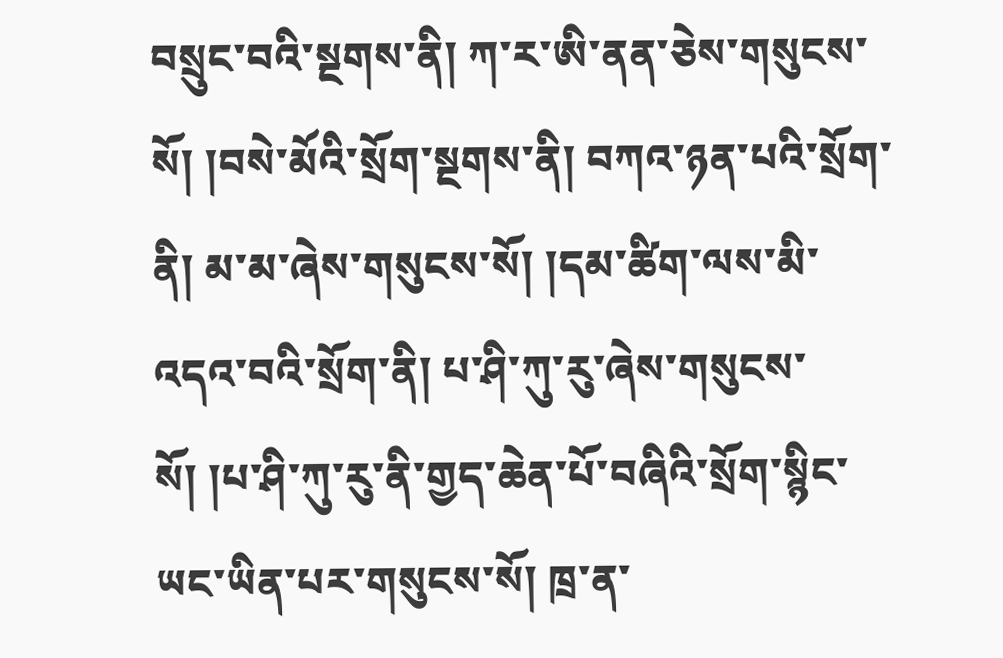བསྲུང་བའི་སྔགས་ནི། ཀ་ར་ཨི་ནན་ཅེས་གསུངས་སོ། །བསེ་མོའི་སྲོག་སྔགས་ནི། བཀའ་ཉན་པའི་སྲོག་ནི། མ་མ་ཞེས་གསུངས་སོ། །དམ་ཚིག་ལས་མི་འདའ་བའི་སྲོག་ནི། པ་ཤི་ཀུ་རུ་ཞེས་གསུངས་སོ། །པ་ཤི་ཀུ་རུ་ནི་གྱད་ཆེན་པོ་བཞིའི་སྲོག་སྙིང་ཡང་ཡིན་པར་གསུངས་སོ། ཁྲ་ན་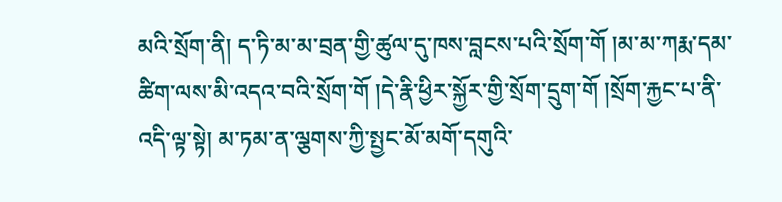མའི་སྲོག་ནི། ད་ཏི་མ་མ་བྲན་གྱི་ཚུལ་དུ་ཁས་བླངས་པའི་སྲོག་གོ །མ་མ་ཀརྨ་དམ་ཚིག་ལས་མི་འདའ་བའི་སྲོག་གོ །དེ་རྣི་ཕྱིར་སྐྱོར་གྱི་སྲོག་དྲུག་གོ །སྲོག་རྐྱང་པ་ནི་འདི་ལྟ་སྟེ། མ་ཏམ་ན་ལྕགས་ཀྱི་སྤྱང་མོ་མགོ་དགུའི་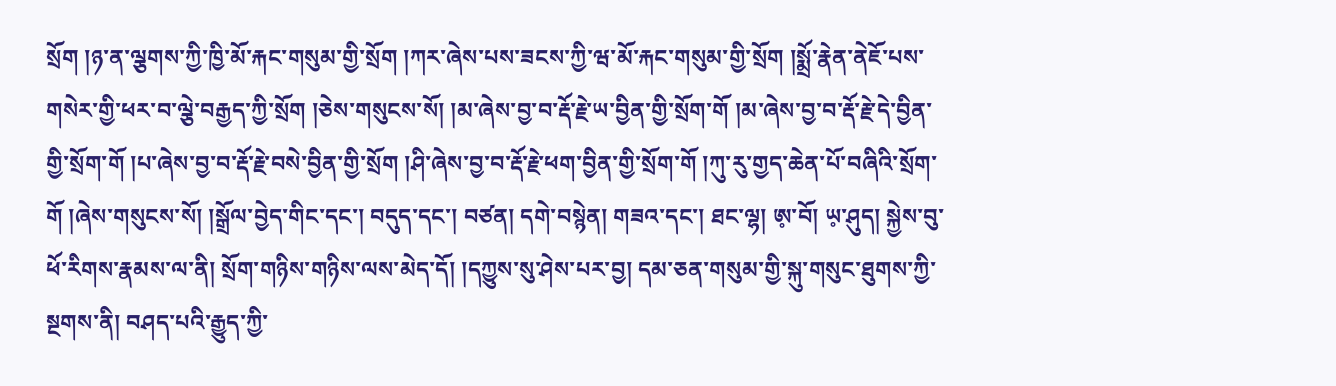སྲོག །ཉ་ན་ལྕགས་ཀྱི་ཁྱི་མོ་རྐང་གསུམ་གྱི་སྲོག །ཀར་ཞེས་པས་ཟངས་ཀྱི་ཝ་མོ་རྐང་གསུམ་གྱི་སྲོག །སྨྲོ་རྣེན་ནེཇོ་པས་གསེར་གྱི་ཕར་བ་ལྕེ་བརྒྱད་ཀྱི་སྲོག །ཅེས་གསུངས་སོ། །མ་ཞེས་བྱ་བ་རྡོ་རྗེ་ཡ་བྱིན་གྱི་སྲོག་གོ །མ་ཞེས་བྱ་བ་རྡོ་རྗེ་དེ་བྱིན་གྱི་སྲོག་གོ །པ་ཞེས་བྱ་བ་རྡོ་རྗེ་བསེ་བྱིན་གྱི་སྲོག །ཤི་ཞེས་བྱ་བ་རྡོ་རྗེ་ཕག་བྱིན་གྱི་སྲོག་གོ །ཀུ་རུ་གྱད་ཆེན་པོ་བཞིའི་སྲོག་གོ །ཞེས་གསུངས་སོ། །སྒྲོལ་བྱེད་གིང་དང་། བདུད་དང་། བཙན། དགེ་བསྙེན། གཟའ་དང་། ཐང་ལྷ། ཨ༷་བོ། ཡ༷་ཤུད། སྐྱེས་བུ་ཕོ་རིགས་རྣམས་ལ་ནི། སྲོག་གཉིས་གཉིས་ལས་མེད་དོ། །དཀྱུས་སུ་ཤེས་པར་བྱ། དམ་ཅན་གསུམ་གྱི་སྐུ་གསུང་ཐུགས་ཀྱི་སྔགས་ནི། བཤད་པའི་རྒྱུད་ཀྱི་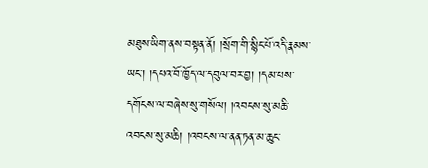མཐུས་ཡིག་ནས་བསྟན་ནོ། །སྲོག་གི་སྙིང་པོ་འདི་རྣམས་ཡང་། །དཔའ་བོ་ཁྱོད་ལ་དབུལ་བར་བྱ། །དམ་པས་དགོངས་ལ་བཞེས་སུ་གསོལ། །འབངས་སུ་མཆི་འབངས་སུ་མཆི། །འབངས་ལ་ནན་ཏན་མ་ཆུང་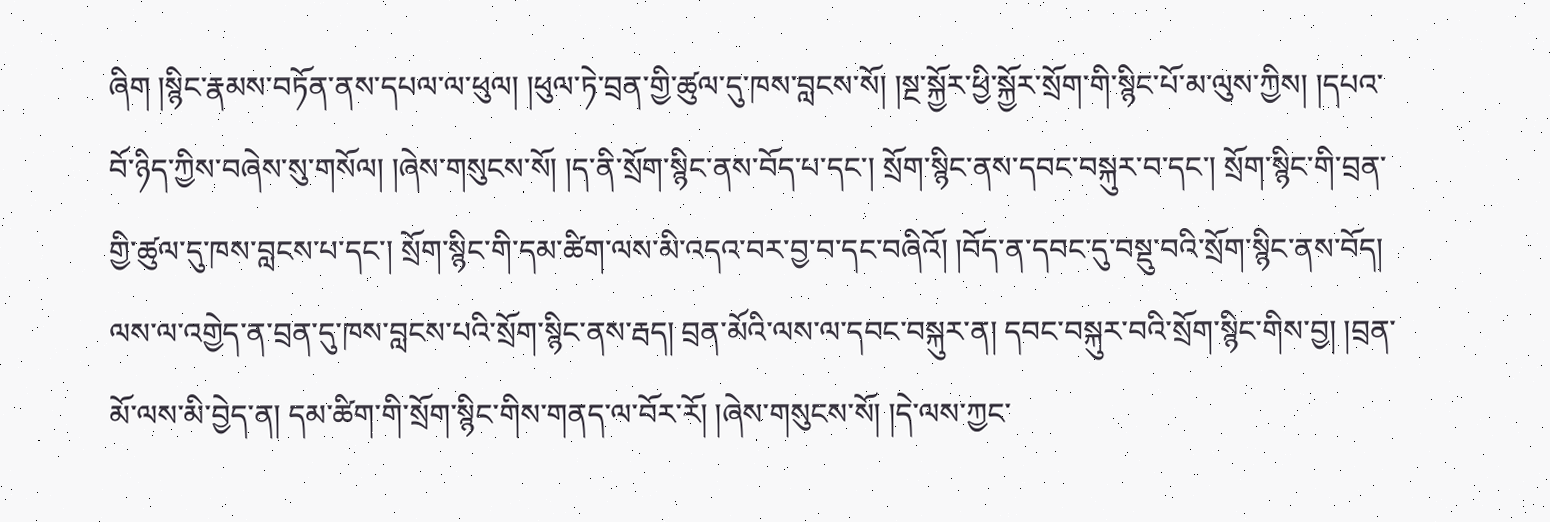ཞིག །སྙིང་རྣམས་བཏོན་ནས་དཔལ་ལ་ཕུལ། །ཕུལ་ཏེ་བྲན་གྱི་ཚུལ་དུ་ཁས་བླངས་སོ། །སྔ་སྐྱོར་ཕྱི་སྐྱོར་སྲོག་གི་སྙིང་པོ་མ་ལུས་ཀྱིས། །དཔའ་བོ་ཉིད་ཀྱིས་བཞེས་སུ་གསོལ། །ཞེས་གསུངས་སོ། །ད་ནི་སྲོག་སྙིང་ནས་བོད་པ་དང་། སྲོག་སྙིང་ནས་དབང་བསྐུར་བ་དང་། སྲོག་སྙིང་གི་བྲན་གྱི་ཚུལ་དུ་ཁས་བླངས་པ་དང་། སྲོག་སྙིང་གི་དམ་ཚིག་ལས་མི་འདའ་བར་བྱ་བ་དང་བཞིའོ། །བོད་ན་དབང་དུ་བསྡུ་བའི་སྲོག་སྙིང་ནས་བོད། ལས་ལ་འགྱེད་ན་བྲན་དུ་ཁས་བླངས་པའི་སྲོག་སྙིང་ནས་རྦད། བྲན་མོའི་ལས་ལ་དབང་བསྐུར་ན། དབང་བསྐུར་བའི་སྲོག་སྙིང་གིས་བྱ། །བྲན་མོ་ལས་མི་བྱེད་ན། དམ་ཚིག་གི་སྲོག་སྙིང་གིས་གནད་ལ་བོར་རོ། །ཞེས་གསུངས་སོ། །དེ་ལས་ཀྱང་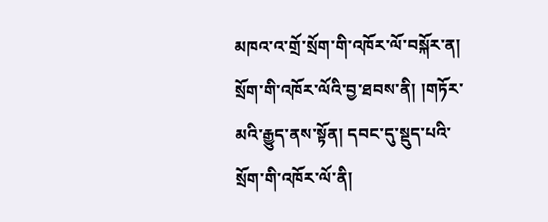མཁའ་འ་གྲོ་སྲོག་གི་འཁོར་ལོ་བསྐོར་ན། སྲོག་གི་འཁོར་ལོའི་བྱ་ཐབས་ནི། །གཏོར་མའི་རྒྱུད་ནས་སྟོན། དབང་དུ་སྡུད་པའི་སྲོག་གི་འཁོར་ལོ་ནི།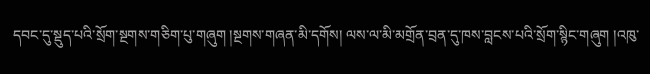དབང་དུ་སྡུད་པའི་སྲོག་སྔགས་གཅིག་པུ་གཞུག །སྔགས་གཞན་མི་དགོས། ལས་ལ་མི་མགྲོན་བྲན་དུ་ཁས་བླངས་པའི་སྲོག་སྙིང་གཞུག །འཁུ་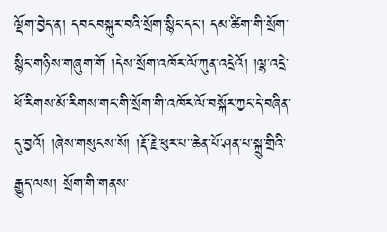ལྡོག་བྱེད་ན། དབངབསྐུར་བའི་སྲོག་སྙིང་དང་། དམ་ཚིག་གི་སྲོག་སྙིང་གཉིས་གཞུག་གོ །དེས་སྲོག་འཁོར་ལོ་ཀུན་འདྲེའོ། །ལྷ་འདྲེ་ཕོ་རིགས་མོ་རིགས་གང་གི་སྲོག་གི་འཁོར་ལོ་བསྐོར་ཀྱང་དེ་བཞིན་དུ་བྱའོ། །ཞེས་གསུངས་སོ། །རྡོ་རྗེ་ཕུར་པ་་ཆེན་པོ་ཤན་པ་སྐྲུ་གྲིའི་རྒྱུད་ལས། སྲོག་གི་གནས་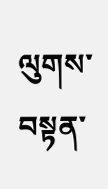ལུགས་བསྟན་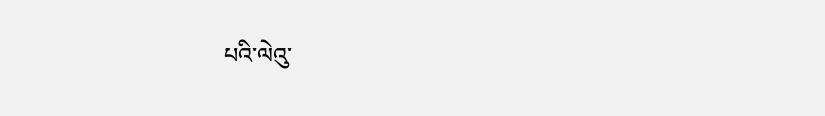པའི་ལེའུ་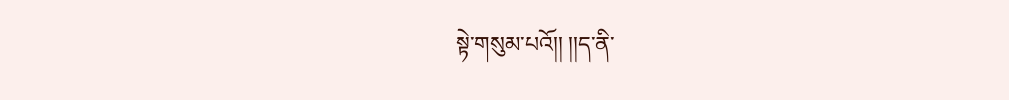སྟེ་གསུམ་པའོ།། །།ད་ནི་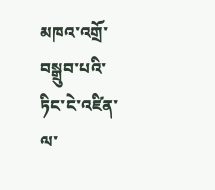མཁའ་འགྲོ་བསྒྲུབ་པའི་ཏིང་ངེ་འཛིན་ལ་